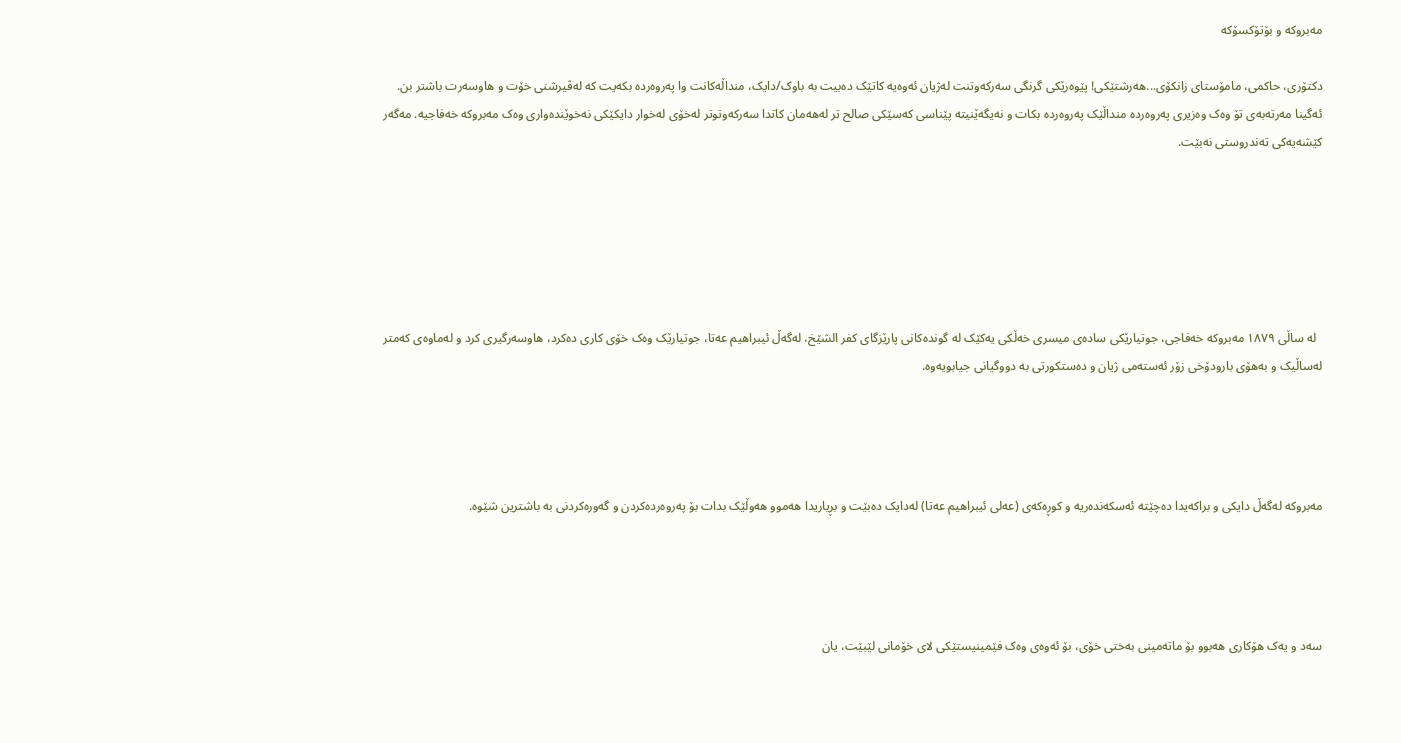مەبروکە و بۆتۆکسۆکە

دکتۆری، حاکمی، مامۆستای زانکۆی...هەرشتێکی! پێوەرێکی گرنگی سەرکەوتنت لەژیان ئەوەیە کاتێک دەبیت بە باوک/دایک، منداڵەکانت وا پەروەردە بکەیت کە لەڤیرشنی خۆت و هاوسەرت باشتر بن. ئەگینا مەرتەبەی تۆ وەک وەزیری پەروەردە منداڵێک پەروەردە بکات و نەیگەێنیتە پێناسی کەسێکی صالح تر لەهەمان کاتدا سەرکەوتوتر لەخۆی لەخوار دایکێکی نەخوێندەواری وەک مەبروکە خەفاجیە. مەگەر کێشەیەکی تەندروستی نەبێت.






  لە ساڵی ١٨٧٩ مەبروکە خەفاجی، جوتیارێکی سادەی میسری خەڵکی یەکێک لە گوندەکانی پارێزگای کفر الشێخ، لەگەڵ ئیبراهیم عەتا، جوتیارێک وەک خۆی کاری دەکرد، هاوسەرگیری کرد و لەماوەی کەمتر لەساڵیک و بەهۆی بارودۆخی زۆر ئەستەمی ژیان و دەستکورتی بە دووگیانی جیابویەوە.




مەبروکە لەگەڵ دایکی و براکەیدا دەچێتە ئەسکەندەریە و کوڕەکەی (عەلی ئیبراهیم عەتا) لەدایک دەبێت و بڕیاریدا هەموو هەوڵێک بدات بۆ پەروەردەکردن و گەورەکردنی بە باشترین شێوە.




سەد و یەک هۆکاری هەبوو بۆ ماتەمینی بەختی خۆی، بۆ ئەوەی وەک فێمینیستێکی لای خۆمانی لێبێت، یان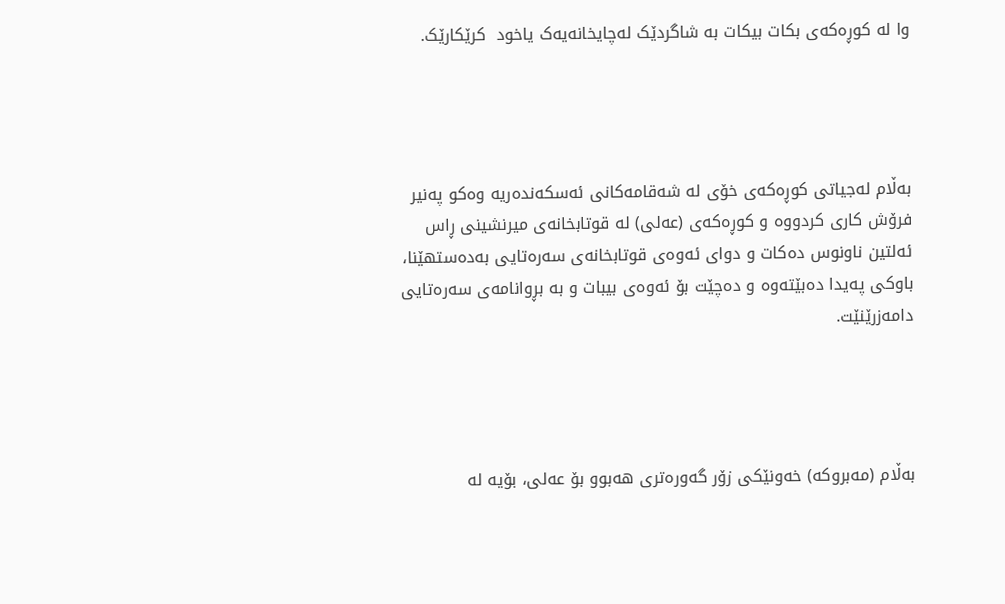وا لە کوڕەکەی بکات بیکات بە شاگردێک لەچایخانەیەک یاخود  کرێکارێک.




بەڵام لەجیاتی کوڕەکەی خۆی لە شەقامەکانی ئەسکەندەریە وەکو پەنیر فرۆش کاری کردووە و کوڕەکەی (عەلی) لە قوتابخانەی میرنشینی ڕاس ئەلتین ناونوس دەکات و دوای ئەوەی قوتابخانەی سەرەتایی بەدەستهێنا، باوکی پەیدا دەبێتەوە و دەچێت بۆ ئەوەی بیبات و بە بڕوانامەی سەرەتایی دامەزرێنێت.




بەڵام (مەبروکە) خەونێکی زۆر گەورەتری هەبوو بۆ عەلی، بۆیە لە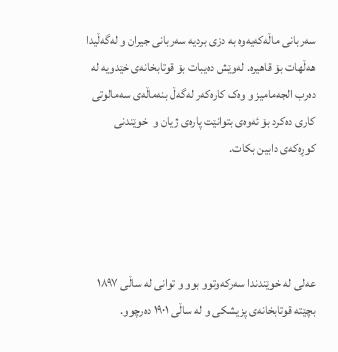سەربانی ماڵەکەیەوە بە دزی بردیە سەربانی جیران و لەگەڵیدا هەڵهات بۆ قاهیرە. لەوێش دەیبات بۆ قوتابخانەی خێدویە لە دەرب الجەمامیز و وەک کارەکەر لەگەڵ بنەماڵەی سەمالوتی کاری دەکرد بۆ ئەوەی بتوانێت پارەی ژیان و  خوێندنی کوڕەکەی دابین بکات.




عەلی لە خوێندندا سەرکەوتوو بوو و توانی لە ساڵی ١٨٩٧ بچێتە قوتابخانەی پزیشکی و لە ساڵی ١٩٠١ دەرچوو.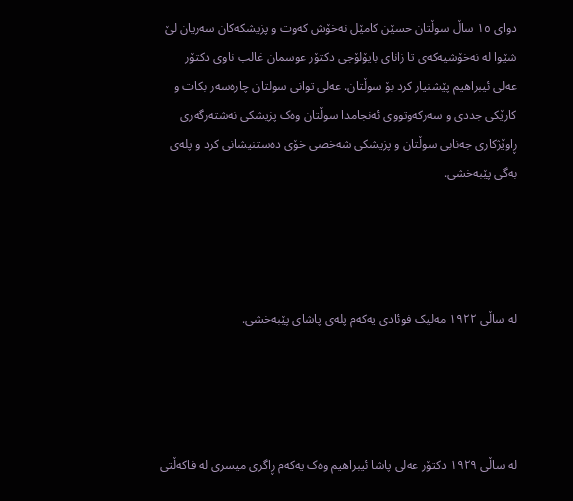دوای ١٥ ساڵ سوڵتان حسێن کامێل نەخۆش کەوت و پزیشکەکان سەریان لێ شێوا لە نەخۆشیەکەی تا زانای بایۆلۆجی دکتۆر عوسمان غالب ناوی دکتۆر عەلی ئیبراهیم پێشنیار کرد بۆ سوڵتان. عەلی توانی سولتان چارەسەر بکات و کارێکی جددی و سەرکەوتووی ئەنجامدا سوڵتان وەک پزیشکی نەشتەرگەری ڕاوێژکاری جەنابی سوڵتان و پزیشکی شەخصی خۆی دەستنیشانی کرد و پلەی بەگی پێبەخشی.




لە ساڵی ١٩٢٢ مەلیک فوئادی یەکەم پلەی پاشای پێبەخشی.




لە ساڵی ١٩٢٩ دکتۆر عەلی پاشا ئیبراهیم وەک یەکەم ڕاگری میسری لە فاکەڵتی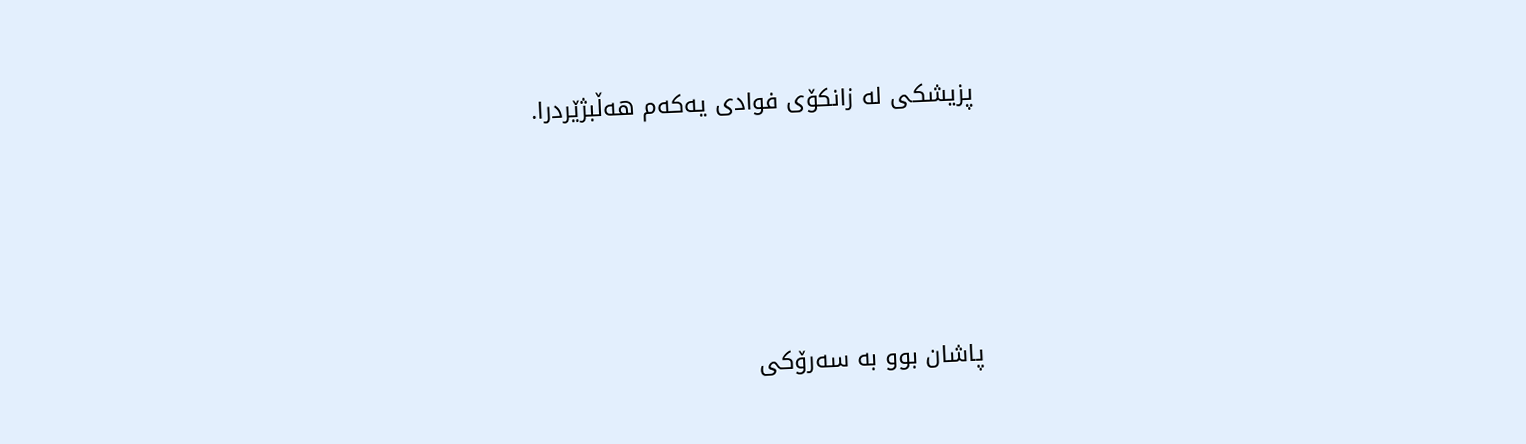پزیشکی لە زانکۆی فوادی یەکەم هەڵبژێردرا.




پاشان بوو بە سەرۆکی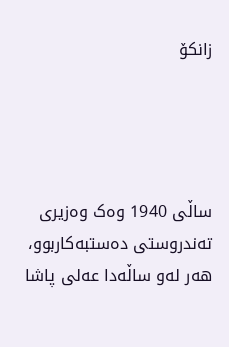زانکۆ




ساڵی 1940 وەک وەزیری تەندروستی دەستبەکاربوو، هەر لەو ساڵەدا عەلی پاشا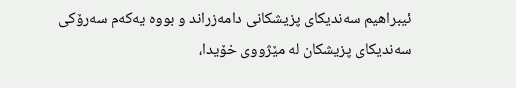ئیبراهیم سەندیکای پزیشکانی دامەزراند و بووە یەکەم سەرۆکی سەندیکای پزیشکان لە مێژووی خۆیدا،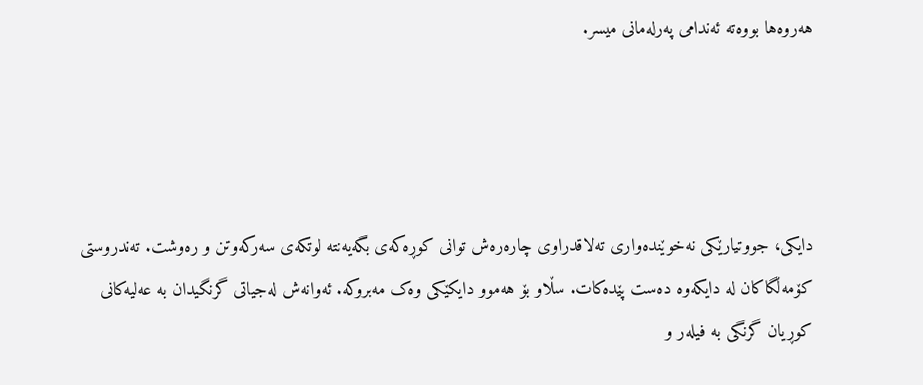هەروەها بووەتە ئەندامی پەرلەمانی میسر.




دایکی، جووتیارێکی نەخوێندەواری تەلاقدراوی چارەرەش توانی کوڕەکەی بگەیەنتە لوتکەی سەرکەوتن و رەوشت. تەندروستی کۆمەڵگاکان لە دایکەوە دەست پێدەکات. سڵاو بۆ هەموو دایکێکی وەک مەبروکە. ئەوانەش لەجیاتی گرنگیدان بە عەلیەکانی کوڕیان گرنگی بە فیلەر و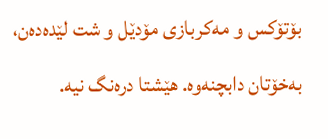بۆتۆکس و مەکربازی مۆدێل و شت لێدەدەن، بەخۆتان دابچنەوە. هێشتا درەنگ نیە.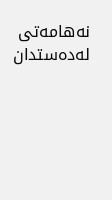نەهامەتی لەدەستدان